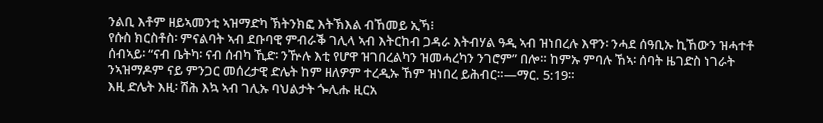ንልቢ እቶም ዘይኣመንቲ ኣዝማድካ ኽትንክፎ እትኽእል ብኸመይ ኢኻ፧
የሱስ ክርስቶስ፡ ምናልባት ኣብ ደቡባዊ ምብራቕ ገሊላ ኣብ እትርከብ ጋዳራ እትብሃል ዓዲ ኣብ ዝነበረሉ እዋን፡ ንሓደ ሰዓቢኡ ኪኸውን ዝሓተቶ ሰብኣይ፡ “ናብ ቤትካ፡ ናብ ሰብካ ኺድ፡ ንዅሉ እቲ የሆዋ ዝገበረልካን ዝመሓረካን ንገሮም” በሎ። ከምኡ ምባሉ ኸኣ፡ ሰባት ዜገድስ ነገራት ንኣዝማዶም ናይ ምንጋር መሰረታዊ ድሌት ከም ዘለዎም ተረዲኡ ኸም ዝነበረ ይሕብር።—ማር. 5:19።
እዚ ድሌት እዚ፡ ሽሕ እኳ ኣብ ገሊኡ ባህልታት ጐሊሑ ዚርአ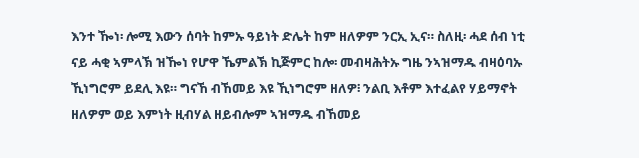እንተ ዀነ፡ ሎሚ እውን ሰባት ከምኡ ዓይነት ድሌት ከም ዘለዎም ንርኢ ኢና። ስለዚ፡ ሓደ ሰብ ነቲ ናይ ሓቂ ኣምላኽ ዝዀነ የሆዋ ኼምልኽ ኪጅምር ከሎ፡ መብዛሕትኡ ግዜ ንኣዝማዱ ብዛዕባኡ ኺነግሮም ይደሊ እዩ። ግናኸ ብኸመይ እዩ ኺነግሮም ዘለዎ፧ ንልቢ እቶም እተፈልየ ሃይማኖት ዘለዎም ወይ እምነት ዚብሃል ዘይብሎም ኣዝማዱ ብኸመይ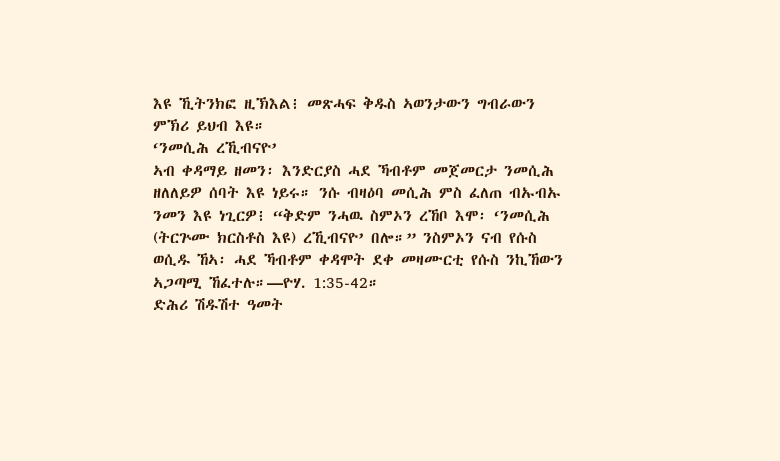እዩ ኺትንክፎ ዚኽእል፧ መጽሓፍ ቅዱስ ኣወንታውን ግብራውን ምኽሪ ይህብ እዩ።
‘ንመሲሕ ረኺብናዮ’
ኣብ ቀዳማይ ዘመን፡ እንድርያስ ሓደ ኻብቶም መጀመርታ ንመሲሕ ዘለለይዎ ሰባት እዩ ነይሩ። ንሱ ብዛዕባ መሲሕ ምስ ፈለጠ ብኡብኡ ንመን እዩ ነጊርዎ፧ “ቅድም ንሓዉ ስምኦን ረኸቦ እሞ፡ ‘ንመሲሕ (ትርጕሙ ክርስቶስ እዩ) ረኺብናዮ’ በሎ።” ንስምኦን ናብ የሱስ ወሲዱ ኸኣ፡ ሓደ ኻብቶም ቀዳሞት ደቀ መዛሙርቲ የሱስ ንኪኸውን ኣጋጣሚ ኸፈተሉ።—ዮሃ. 1:35-42።
ድሕሪ ሽዱሽተ ዓመት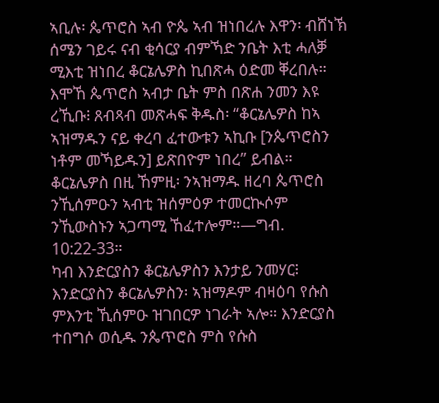ኣቢሉ፡ ጴጥሮስ ኣብ ዮጴ ኣብ ዝነበረሉ እዋን፡ ብሸነኽ ሰሜን ገይሩ ናብ ቂሳርያ ብምኻድ ንቤት እቲ ሓለቓ ሚእቲ ዝነበረ ቆርኔሌዎስ ኪበጽሓ ዕድመ ቐረበሉ። እሞኸ ጴጥሮስ ኣብታ ቤት ምስ በጽሐ ንመን እዩ ረኺቡ፧ ጸብጻብ መጽሓፍ ቅዱስ፡ “ቆርኔሌዎስ ከኣ ኣዝማዱን ናይ ቀረባ ፈተውቱን ኣኪቡ [ንጴጥሮስን ነቶም መኻይዱን] ይጽበዮም ነበረ” ይብል። ቆርኔሌዎስ በዚ ኸምዚ፡ ንኣዝማዱ ዘረባ ጴጥሮስ ንኺሰምዑን ኣብቲ ዝሰምዕዎ ተመርኲሶም ንኺውስኑን ኣጋጣሚ ኸፈተሎም።—ግብ. 10:22-33።
ካብ እንድርያስን ቆርኔሌዎስን እንታይ ንመሃር፧
እንድርያስን ቆርኔሌዎስን፡ ኣዝማዶም ብዛዕባ የሱስ ምእንቲ ኺሰምዑ ዝገበርዎ ነገራት ኣሎ። እንድርያስ ተበግሶ ወሲዱ ንጴጥሮስ ምስ የሱስ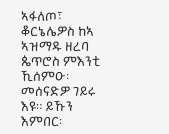ኣፋለጦ፣ ቆርኔሌዎስ ከኣ ኣዝማዱ ዘረባ ጴጥሮስ ምእንቲ ኺሰምዑ፡ መሰናድዎ ገይሩ እዩ። ይኹን እምበር፡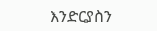እንድርያስን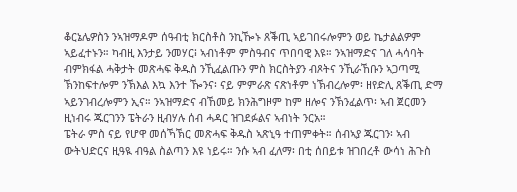ቆርኔሌዎስን ንኣዝማዶም ሰዓብቲ ክርስቶስ ንኪዀኑ ጸቕጢ ኣይገበሩሎምን ወይ ኬታልልዎም ኣይፈተኑን። ካብዚ እንታይ ንመሃር፧ ኣብነቶም ምስዓብና ጥበባዊ እዩ። ንኣዝማድና ገለ ሓሳባት ብምክፋል ሓቅታት መጽሓፍ ቅዱስ ንኺፈልጡን ምስ ክርስትያን ብጾትና ንኺራኸቡን ኣጋጣሚ ኽንከፍተሎም ንኽእል እኳ እንተ ዀንና፡ ናይ ምምራጽ ናጽነቶም ነኽብረሎም፡ ዘየድሊ ጸቕጢ ድማ ኣይንገብረሎምን ኢና። ንኣዝማድና ብኸመይ ክንሕግዞም ከም ዘሎና ንኽንፈልጥ፡ ኣብ ጀርመን ዚነብሩ ጁርገንን ፔትራን ዚብሃሉ ሰብ ሓዳር ዝገደፉልና ኣብነት ንርአ።
ፔትራ ምስ ናይ የሆዋ መሰኻኽር መጽሓፍ ቅዱስ ኣጽኒዓ ተጠምቀት። ሰብኣያ ጁርገን፡ ኣብ ውትህድርና ዚዓዪ ብዓል ስልጣን እዩ ነይሩ። ንሱ ኣብ ፈለማ፡ በቲ ሰበይቱ ዝገበረቶ ውሳነ ሕጉስ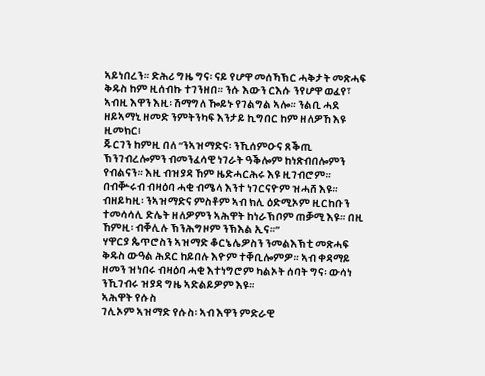ኣይነበረን። ድሕሪ ግዜ ግና፡ ናይ የሆዋ መሰኻኽር ሓቅታት መጽሓፍ ቅዱስ ከም ዚሰብኩ ተገንዘበ። ንሱ እውን ርእሱ ንየሆዋ ወፈየ፣ ኣብዚ እዋን እዚ፡ ሽማግለ ዀይኑ የገልግል ኣሎ። ንልቢ ሓደ ዘይኣማኒ ዘመድ ንምትንካፍ እንታይ ኪግበር ከም ዘለዎኸ እዩ ዚመክር፧
ጁርገን ከምዚ በለ “ንኣዝማድና፡ ንኺሰምዑና ጸቕጢ ኽንገብረሎምን ብመንፈሳዊ ነገራት ዓቕሎም ከነጽብበሎምን የብልናን። እዚ ብዝያዳ ኸም ዜድሓርሕሩ እዩ ዚገብሮም። በብቝሩብ ብዛዕባ ሓቂ ብሜላ እንተ ነገርናዮም ዝሓሸ እዩ። ብዘይካዚ፡ ንኣዝማድና ምስቶም ኣብ ክሊ ዕድሚኦም ዚርከቡን ተመሳሳሊ ድሌት ዘለዎምን ኣሕዋት ከነራኽቦም ጠቓሚ እዩ። በዚ ኸምዚ፡ ብቐሊሉ ኽንሕግዞም ንኽእል ኢና።”
ሃዋርያ ጴጥሮስን ኣዝማድ ቆርኔሌዎስን ንመልእኽቲ መጽሓፍ ቅዱስ ውዓል ሕደር ከይበሉ እዮም ተቐቢሎምዎ። ኣብ ቀዳማይ ዘመን ዝነበሩ ብዛዕባ ሓቂ እተነግሮም ካልኦት ሰባት ግና፡ ውሳነ ንኺገብሩ ዝያዳ ግዜ ኣድልይዎም እዩ።
ኣሕዋት የሱስ
ገሊኦም ኣዝማድ የሱስ፡ ኣብ እዋን ምድራዊ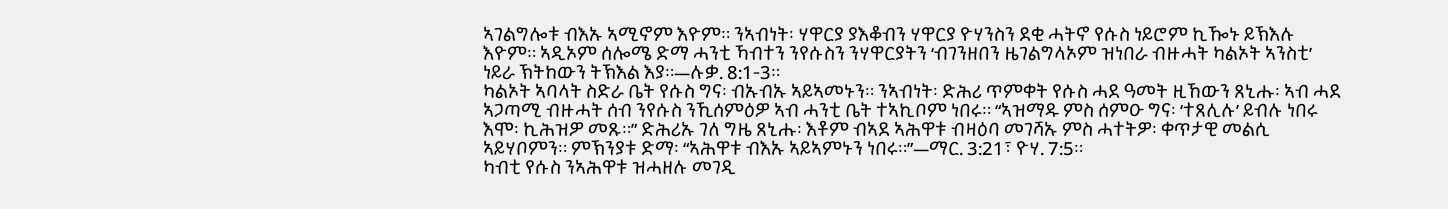ኣገልግሎቱ ብእኡ ኣሚኖም እዮም። ንኣብነት፡ ሃዋርያ ያእቆብን ሃዋርያ ዮሃንስን ደቂ ሓትኖ የሱስ ነይሮም ኪዀኑ ይኽእሉ እዮም። ኣዲኦም ሰሎሜ ድማ ሓንቲ ኻብተን ንየሱስን ንሃዋርያትን ‘ብገንዘበን ዜገልግላኦም ዝነበራ ብዙሓት ካልኦት ኣንስቲ’ ነይራ ኽትከውን ትኽእል እያ።—ሉቃ. 8:1-3።
ካልኦት ኣባላት ስድራ ቤት የሱስ ግና፡ ብኡብኡ ኣይኣመኑን። ንኣብነት፡ ድሕሪ ጥምቀት የሱስ ሓደ ዓመት ዚኸውን ጸኒሑ፡ ኣብ ሓደ ኣጋጣሚ ብዙሓት ሰብ ንየሱስ ንኺሰምዕዎ ኣብ ሓንቲ ቤት ተኣኪቦም ነበሩ። “ኣዝማዱ ምስ ሰምዑ ግና፡ ‘ተጸሊሉ’ ይብሉ ነበሩ እሞ፡ ኪሕዝዎ መጹ።” ድሕሪኡ ገለ ግዜ ጸኒሑ፡ እቶም ብኣደ ኣሕዋቱ ብዛዕባ መገሻኡ ምስ ሓተትዎ፡ ቀጥታዊ መልሲ ኣይሃቦምን። ምኽንያቱ ድማ፡ “ኣሕዋቱ ብእኡ ኣይኣምኑን ነበሩ።”—ማር. 3:21፣ ዮሃ. 7:5።
ካብቲ የሱስ ንኣሕዋቱ ዝሓዘሉ መገዲ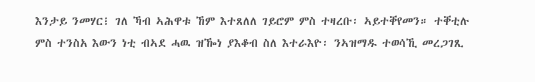እንታይ ንመሃር፧ ገለ ኻብ ኣሕዋቱ ኸም እተጸለለ ገይሮም ምስ ተዛረቡ፡ ኣይተቐየመን። ተቐቲሉ ምስ ተንስአ እውን ነቲ ብኣደ ሓዉ ዝዀነ ያእቆብ ስለ እተራእዮ፡ ንኣዝማዱ ተወሳኺ መረጋገጺ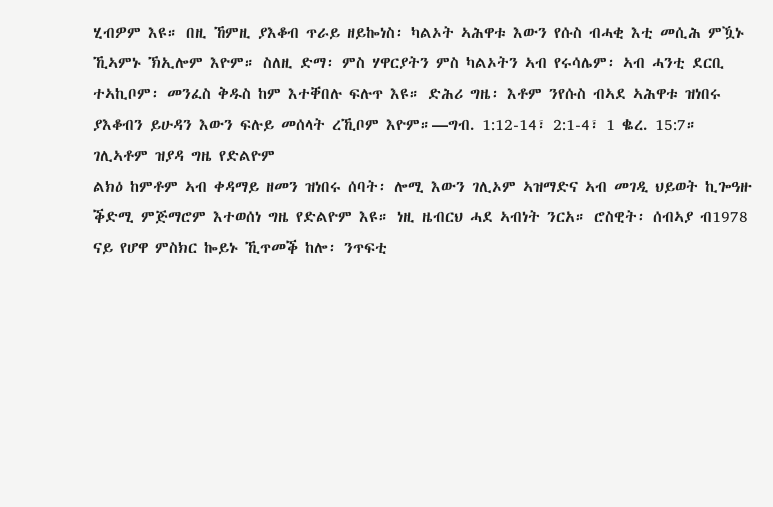ሂብዎም እዩ። በዚ ኸምዚ ያእቆብ ጥራይ ዘይኰነስ፡ ካልኦት ኣሕዋቱ እውን የሱስ ብሓቂ እቲ መሲሕ ምዃኑ ኺኣምኑ ኽኢሎም እዮም። ስለዚ ድማ፡ ምስ ሃዋርያትን ምስ ካልኦትን ኣብ የሩሳሌም፡ ኣብ ሓንቲ ደርቢ ተኣኪቦም፡ መንፈስ ቅዱስ ከም እተቐበሉ ፍሉጥ እዩ። ድሕሪ ግዜ፡ እቶም ንየሱስ ብኣደ ኣሕዋቱ ዝነበሩ ያእቆብን ይሁዳን እውን ፍሉይ መሰላት ረኺቦም እዮም።—ግብ. 1:12-14፣ 2:1-4፣ 1 ቈረ. 15:7።
ገሊኣቶም ዝያዳ ግዜ የድልዮም
ልክዕ ከምቶም ኣብ ቀዳማይ ዘመን ዝነበሩ ሰባት፡ ሎሚ እውን ገሊኦም ኣዝማድና ኣብ መገዲ ህይወት ኪጐዓዙ ቕድሚ ምጅማሮም እተወሰነ ግዜ የድልዮም እዩ። ነዚ ዜብርህ ሓደ ኣብነት ንርአ። ሮስዊት፡ ሰብኣያ ብ1978 ናይ የሆዋ ምስክር ኰይኑ ኺጥመቕ ከሎ፡ ንጥፍቲ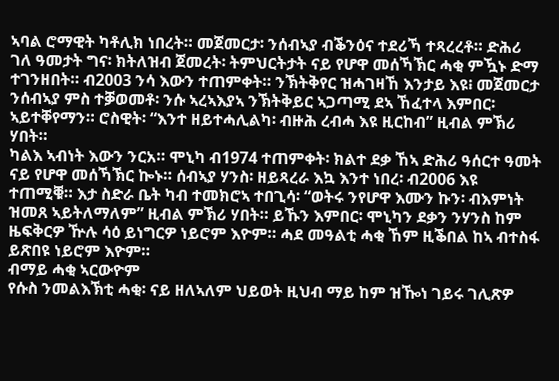ኣባል ሮማዊት ካቶሊክ ነበረት። መጀመርታ፡ ንሰብኣያ ብቕንዕና ተደሪኻ ተጻረረቶ። ድሕሪ ገለ ዓመታት ግና፡ ክትለዝብ ጀመረት፡ ትምህርትታት ናይ የሆዋ መሰኻኽር ሓቂ ምዃኑ ድማ ተገንዘበት። ብ2003 ንሳ እውን ተጠምቀት። ንኽትቅየር ዝሓገዛኸ እንታይ እዩ፧ መጀመርታ ንሰብኣያ ምስ ተቓወመቶ፡ ንሱ ኣረኣእያኣ ንኽትቅይር ኣጋጣሚ ደኣ ኸፈተላ እምበር፡ ኣይተቐየማን። ሮስዊት፡ “እንተ ዘይተሓሊልካ፡ ብዙሕ ረብሓ እዩ ዚርከብ” ዚብል ምኽሪ ሃበት።
ካልእ ኣብነት እውን ንርአ። ሞኒካ ብ1974 ተጠምቀት፡ ክልተ ደቃ ኸኣ ድሕሪ ዓሰርተ ዓመት ናይ የሆዋ መሰኻኽር ኰኑ። ሰብኣያ ሃንስ፡ ዘይጻረራ እኳ እንተ ነበረ፡ ብ2006 እዩ ተጠሚቑ። እታ ስድራ ቤት ካብ ተመክሮኣ ተበጊሳ፡ “ወትሩ ንየሆዋ እሙን ኩን፡ ብእምነት ዝመጸ ኣይትለማለም” ዚብል ምኽሪ ሃበት። ይኹን እምበር፡ ሞኒካን ደቃን ንሃንስ ከም ዜፍቅርዎ ዅሉ ሳዕ ይነግርዎ ነይሮም እዮም። ሓደ መዓልቲ ሓቂ ኸም ዚቕበል ከኣ ብተስፋ ይጽበዩ ነይሮም እዮም።
ብማይ ሓቂ ኣርውዮም
የሱስ ንመልእኽቲ ሓቂ፡ ናይ ዘለኣለም ህይወት ዚህብ ማይ ከም ዝዀነ ገይሩ ገሊጽዎ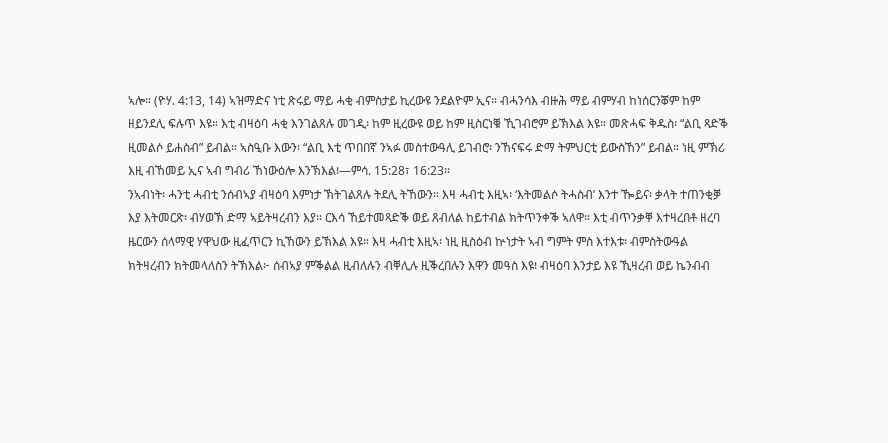ኣሎ። (ዮሃ. 4:13, 14) ኣዝማድና ነቲ ጽሩይ ማይ ሓቂ ብምስታይ ኪረውዩ ንደልዮም ኢና። ብሓንሳእ ብዙሕ ማይ ብምሃብ ከነሰርንቖም ከም ዘይንደሊ ፍሉጥ እዩ። እቲ ብዛዕባ ሓቂ እንገልጸሉ መገዲ፡ ከም ዚረውዩ ወይ ከም ዚስርነቑ ኺገብሮም ይኽእል እዩ። መጽሓፍ ቅዱስ፡ “ልቢ ጻድቕ ዚመልሶ ይሐስብ” ይብል። ኣስዒቡ እውን፡ “ልቢ እቲ ጥበበኛ ንኣፉ መስተውዓሊ ይገብሮ፡ ንኸናፍሩ ድማ ትምህርቲ ይውስኸን” ይብል። ነዚ ምኽሪ እዚ ብኸመይ ኢና ኣብ ግብሪ ኸነውዕሎ እንኽእል፧—ምሳ. 15:28፣ 16:23።
ንኣብነት፡ ሓንቲ ሓብቲ ንሰብኣያ ብዛዕባ እምነታ ኽትገልጸሉ ትደሊ ትኸውን። እዛ ሓብቲ እዚኣ፡ ‘እትመልሶ ትሓስብ’ እንተ ዀይና፡ ቃላት ተጠንቂቓ እያ እትመርጽ፡ ብሃወኽ ድማ ኣይትዛረብን እያ። ርእሳ ኸይተመጻድቕ ወይ ጸብለል ከይተብል ክትጥንቀቕ ኣለዋ። እቲ ብጥንቃቐ እተዛረበቶ ዘረባ ዜርውን ሰላማዊ ሃዋህው ዚፈጥርን ኪኸውን ይኽእል እዩ። እዛ ሓብቲ እዚኣ፡ ነዚ ዚስዕብ ኵነታት ኣብ ግምት ምስ እተእቱ፡ ብምስትውዓል ክትዛረብን ክትመላለስን ትኽእል፦ ሰብኣያ ምቕልል ዚብለሉን ብቐሊሉ ዚቕረበሉን እዋን መዓስ እዩ፧ ብዛዕባ እንታይ እዩ ኺዛረብ ወይ ኬንብብ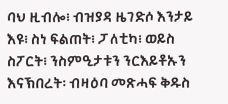ባህ ዚብሎ፧ ብዝያዳ ዜገድሶ እንታይ እዩ፧ ስነ ፍልጠት፧ ፓለቲካ፧ ወይስ ስፖርት፧ ንስምዒታቱን ንርእይቶኡን እናኽበረት፡ ብዛዕባ መጽሓፍ ቅዱስ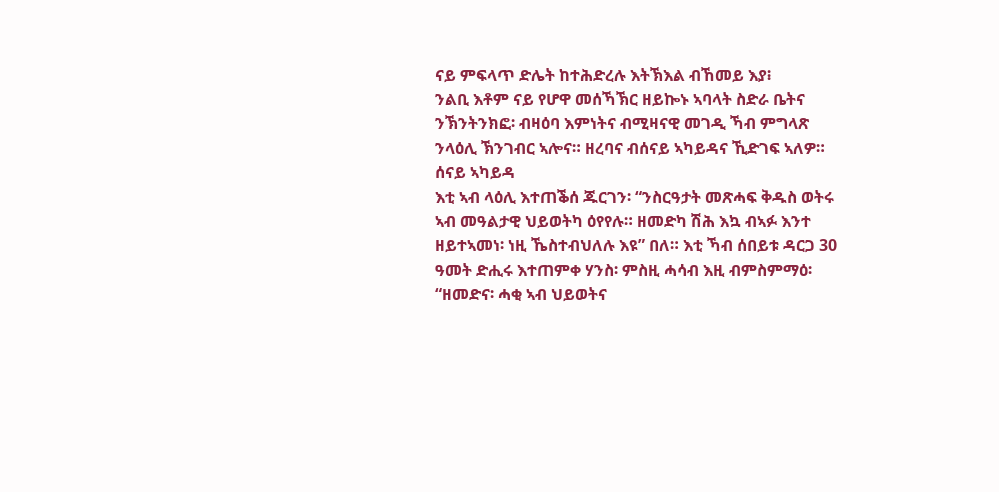ናይ ምፍላጥ ድሌት ከተሕድረሉ እትኽእል ብኸመይ እያ፧
ንልቢ እቶም ናይ የሆዋ መሰኻኽር ዘይኰኑ ኣባላት ስድራ ቤትና ንኽንትንክፎ፡ ብዛዕባ እምነትና ብሚዛናዊ መገዲ ኻብ ምግላጽ ንላዕሊ ኽንገብር ኣሎና። ዘረባና ብሰናይ ኣካይዳና ኺድገፍ ኣለዎ።
ሰናይ ኣካይዳ
እቲ ኣብ ላዕሊ እተጠቕሰ ጁርገን፡ “ንስርዓታት መጽሓፍ ቅዱስ ወትሩ ኣብ መዓልታዊ ህይወትካ ዕየየሉ። ዘመድካ ሽሕ እኳ ብኣፉ እንተ ዘይተኣመነ፡ ነዚ ኼስተብህለሉ እዩ” በለ። እቲ ኻብ ሰበይቱ ዳርጋ 30 ዓመት ድሒሩ እተጠምቀ ሃንስ፡ ምስዚ ሓሳብ እዚ ብምስምማዕ፡ “ዘመድና፡ ሓቂ ኣብ ህይወትና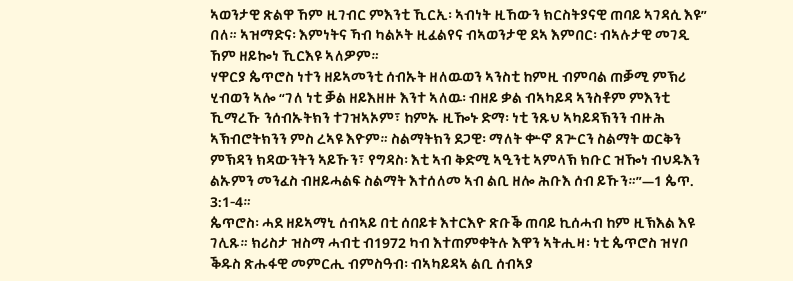ኣወንታዊ ጽልዋ ኸም ዚገብር ምእንቲ ኺርኢ፡ ኣብነት ዚኸውን ክርስትያናዊ ጠባይ ኣገዳሲ እዩ” በለ። ኣዝማድና፡ እምነትና ኻብ ካልኦት ዚፈልየና ብኣወንታዊ ደኣ እምበር፡ ብኣሉታዊ መገዲ ኸም ዘይኰነ ኺርእዩ ኣለዎም።
ሃዋርያ ጴጥሮስ ነተን ዘይኣመንቲ ሰብኡት ዘለዉወን ኣንስቲ ከምዚ ብምባል ጠቓሚ ምኽሪ ሂብወን ኣሎ “ገለ ነቲ ቓል ዘይእዘዙ እንተ ኣለዉ፡ ብዘይ ቃል ብኣካይዳ ኣንስቶም ምእንቲ ኺማረኹ ንሰብኡትክን ተገዝኣኦም፣ ከምኡ ዚዀኑ ድማ፡ ነቲ ንጹህ ኣካይዳኽንን ብዙሕ ኣኽብሮትክንን ምስ ረኣዩ እዮም። ስልማትክን ደጋዊ፡ ማለት ቍኖ ጸጕርን ስልማት ወርቅን ምኽዳን ክዳውንትን ኣይኹን፣ የግዳስ፡ እቲ ኣብ ቅድሚ ኣዒንቲ ኣምላኽ ክቡር ዝዀነ ብህዱእን ልኡምን መንፈስ ብዘይሓልፍ ስልማት እተሰለመ ኣብ ልቢ ዘሎ ሕቡእ ሰብ ይኹን።”—1 ጴጥ. 3:1-4።
ጴጥሮስ፡ ሓደ ዘይኣማኒ ሰብኣይ በቲ ሰበይቱ እተርእዮ ጽቡቕ ጠባይ ኪሰሓብ ከም ዚኽእል እዩ ገሊጹ። ክሪስታ ዝስማ ሓብቲ ብ1972 ካብ እተጠምቀትሉ እዋን ኣትሒዛ፡ ነቲ ጴጥሮስ ዝሃቦ ቕዱስ ጽሑፋዊ መምርሒ ብምስዓብ፡ ብኣካይዳኣ ልቢ ሰብኣያ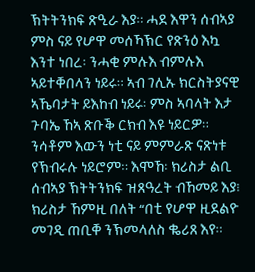ኽትትንክፍ ጽዒራ እያ። ሓደ እዋን ሰብኣያ ምስ ናይ የሆዋ መሰኻኽር የጽንዕ እኳ እንተ ነበረ፡ ንሓቂ ምሉእ ብምሉእ ኣይተቐበላን ነይሩ። ኣብ ገሊኡ ክርስትያናዊ ኣኼባታት ይእከብ ነይሩ፡ ምስ ኣባላት እታ ጉባኤ ኸኣ ጽቡቕ ርክብ እዩ ነይርዎ። ንሳቶም እውን ነቲ ናይ ምምራጽ ናጽነቱ የኽብሩሉ ነይሮም። እሞኸ፡ ክሪስታ ልቢ ሰብኣያ ኽትትንክፍ ዝጸዓረት ብኸመይ እያ፧
ክሪስታ ኸምዚ በለት “በቲ የሆዋ ዚደልዮ መገዲ ጠቢቐ ንኽመላለስ ቈሪጸ እየ።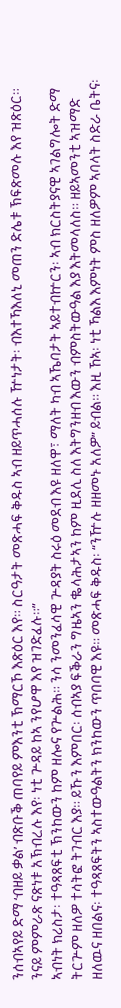ንሰብኣየይ ድማ ‘ብዘይ ቃል’ ብጽቡቕ ጠባየይ ምእንቲ ኽማርኾ እጽዕር እየ። ስርዓታት መጽሓፍ ቅዱስ ኣብ ዘይጥሓሰሉ ዅነታት፡ ብእተኻእለኒ መጠን ድሌቱ ኽፍጽመሉ እየ ዝጽዕር። ንናይ ምምራጽ ናጽነቱ አኽብረሉ እየ፡ ነቲ ጕዳይ ከኣ ንየሆዋ እየ ዝገድፈሉ።”
ኣብነት ክሪስታ፡ ተዓጻጸፍቲ ኽንከውን ከም ዘሎና የጕልሕ። ንሳ ንመንፈሳዊ ጕዳያት ስሩዕ መደብ እዩ ዘለዋ፣ ማለት ካብ ኣኼባታት ኣይተብኵርን፡ ኣብ ክርስትያናዊ ኣገልግሎት ድማ ትርጕም ዘለዎ ተሳትፎ ትገብር እያ። ይኹን እምበር፡ ሰብኣያ ፍቕራን ግዜኣን ቈላሕታኣን ከም ዚደሊ ስለ እትግንዘብ እውን ብምስትውዓል እያ እትመላለስ። ዘይኣመንቲ ኣዝማድ ዘለዉና ዘበልና፡ ተዓጻጸፍትን ኣስተውዓልትን ክንከውን ጥበባዊ እዩ። መጽሓፍ ቅዱስ፡ “ንዅሉ ዘዘመኑ አለዎ” ይብል። እዚ ኸኣ፡ ነቲ ኻልእ እምነት ምስ ዘለዎም ኣባላት ስድራ ቤትና፡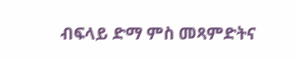ብፍላይ ድማ ምስ መጻምድትና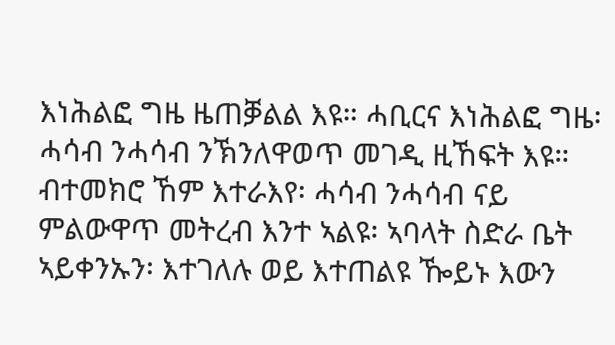እነሕልፎ ግዜ ዜጠቓልል እዩ። ሓቢርና እነሕልፎ ግዜ፡ ሓሳብ ንሓሳብ ንኽንለዋወጥ መገዲ ዚኸፍት እዩ። ብተመክሮ ኸም እተራእየ፡ ሓሳብ ንሓሳብ ናይ ምልውዋጥ መትረብ እንተ ኣልዩ፡ ኣባላት ስድራ ቤት ኣይቀንኡን፡ እተገለሉ ወይ እተጠልዩ ዀይኑ እውን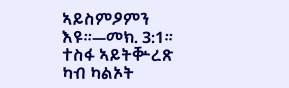ኣይስምዖምን እዩ።—መክ. 3:1።
ተስፋ ኣይትቝረጽ
ካብ ካልኦት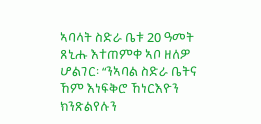ኣባላት ስድራ ቤቱ 20 ዓመት ጸኒሑ እተጠምቀ ኣቦ ዘለዎ ሆልገር፡ “ንኣባል ስድራ ቤትና ኸም እነፍቅሮ ኸነርእዮን ክንጽልየሉን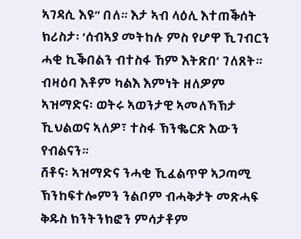ኣገዳሲ እዩ” በለ። እታ ኣብ ላዕሊ እተጠቕሰት ክሪስታ፡ ‘ሰብኣያ መትከሉ ምስ የሆዋ ኺገብርን ሓቂ ኪቕበልን ብተስፋ ኸም እትጽበ’ ገለጸት። ብዛዕባ እቶም ካልእ እምነት ዘለዎም ኣዝማድና፡ ወትሩ ኣወንታዊ ኣመለኻኽታ ኺህልወና ኣለዎ፣ ተስፋ ኽንቈርጽ እውን የብልናን።
ሸቶና፡ ኣዝማድና ንሓቂ ኺፈልጥዋ ኣጋጣሚ ኽንከፍተሎምን ንልቦም ብሓቅታት መጽሓፍ ቅዱስ ክንትንክፎን ምሳታቶም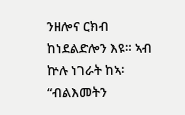ንዘሎና ርክብ ከነደልድሎን እዩ። ኣብ ኵሉ ነገራት ከኣ፡ “ብልእመትን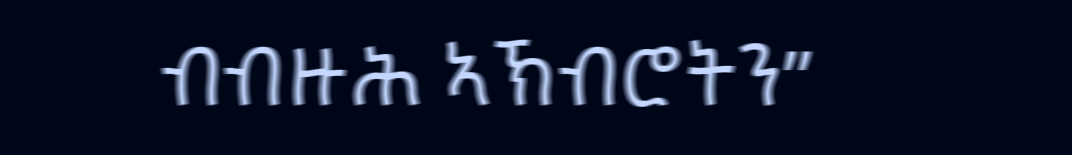ብብዙሕ ኣኽብሮትን”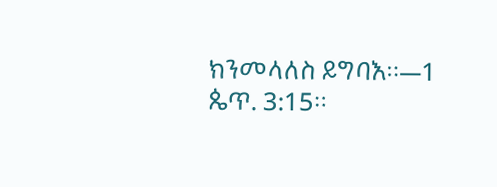ክንመላለስ ይግባእ።—1 ጴጥ. 3:15።